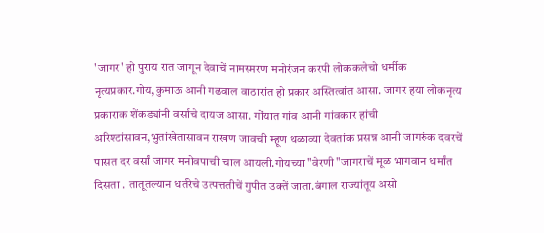'जागर' हो पुराय रात जागून देवाचें नामस्मरण मनोरंजन करपी लोककलेचो धर्मीक नृत्यप्रकार.गोय,कुमाऊ आनी गढवाल वाठारांत हो प्रकार अस्तित्वांत आसा. जागर हया लोकनृत्य प्रकाराक शेंकड्यांनी वर्साचे दायज आसा. गोंयात गांव आनी गांवकार हांची अरिश्टांसावन,भुतांखेतासावन राखण जावची म्हूण थळाव्या देवतांक प्रसन्न आनी जागरुंक दवरचें पासत दर वर्सां जागर मनोवपाची चाल आयली.गोयच्या "वेरणी "जागराचें मूळ भागवान धर्मांत दिसता . तातूतल्यान धर्तरेचे उत्पत्ततीचें गुपीत उक्तें जाता.बंगाल राज्यांतूय असो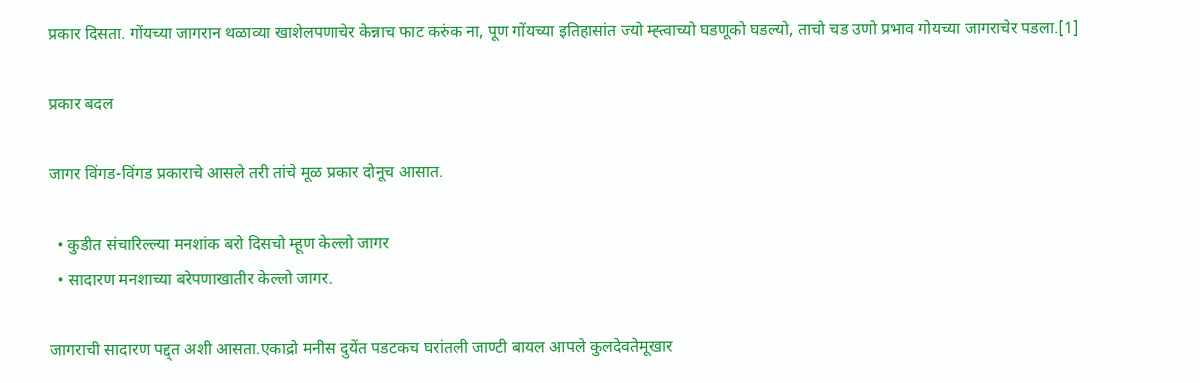प्रकार दिसता. गोंयच्या जागरान थळाव्या खाशेलपणाचेर केन्नाच फाट करुंक ना, पूण गोंयच्या इतिहासांत ज्यो म्ह्त्वाच्यो घडणूको घडल्यो, ताचो चड उणो प्रभाव गोयच्या जागराचेर पडला.[1]

प्रकार बदल

जागर विंगड-विंगड प्रकाराचे आसले तरी तांचे मूळ प्रकार दोनूच आसात.

  • कुडीत संचारिल्ल्या मनशांक बरो दिसचो म्हूण केल्लो जागर
  • सादारण मनशाच्या बरेपणाखातीर केल्लो जागर.

जागराची सादारण पद्द्त अशी आसता.एकाद्रो मनीस दुयेंत पडटकच घरांतली जाण्टी बायल आपले कुलदेवतेमूखार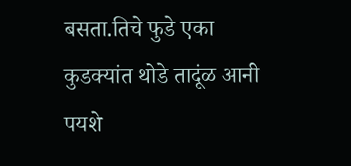बसता.तिचे फुडे एका कुडक्यांत थोडे तादूंळ आनी पयशे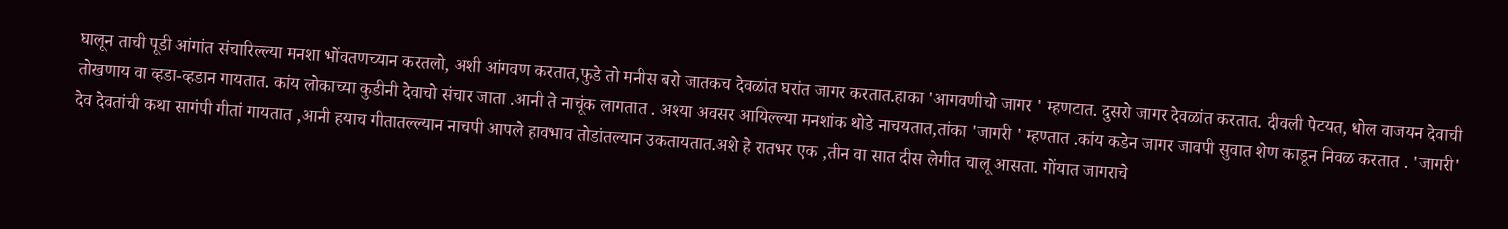घालून ताची पूडी आंगांत संचारिल्ल्या मनशा भोंवतणच्यान करतलो, अशी आंगवण करतात,फुडे तो मनीस बरो जातकच देवळांत घरांत जागर करतात.हाका 'आगवणीचो जागर ' म्हणटात. दुसरो जागर देवळांत करतात. दीवली पेटयत, धोल वाजयन देवाची तोखणाय वा व्हडा-व्हडान गायतात. कांय लोकाच्या कुडीनी देवाचो संचार जाता .आनी ते नाचूंक लागतात . अश्या अवसर आयिल्ल्या मनशांक थोडे नाचयतात,तांका 'जागरी ' म्हण्तात .कांय कडेन जागर जावपी सुवात शेण काडून निवळ करतात . 'जागरी' देव देवतांची कथा सागंपी गीतां गायतात ,आनी हयाच गीतातल्ल्यान नाचपी आपले हावभाव तोडांतल्यान उकतायतात.अशे हे रातभर एक ,तीन वा सात दीस लेगीत चालू आसता. गोंयात जागराचे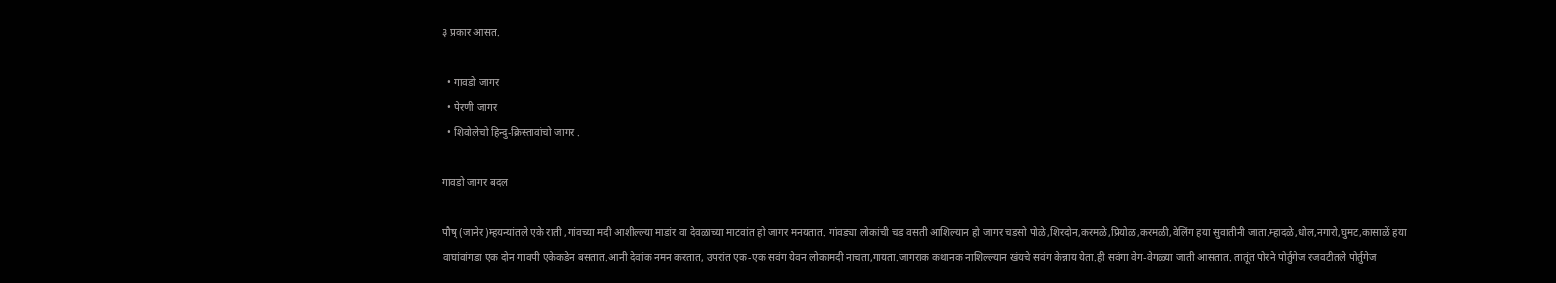३ प्रकार आसत.

  • गावडो जागर
  • पेरणी जागर
  • शिवोलेचो हिन्दु-क्रिस्तावांचो जागर .

गावडो जागर बदल

पौष् (जानेर)म्हयन्यांतले एके राती ,गांवच्या मदी आशील्ल्या माडांर वा देवळाच्या माटवांत हो जागर मनयतात. गांवड्या लोकांची चड वसती आशिल्यान हो जागर चडसो पोळे,शिरदोन,करमळे,प्रियोळ,करमळी,वेलिंग हया सुवातीनी जाता.म्हादळे,धोल,नगारो,घुमट,कासाळें हया वाघांवांगडा एक दोन गावपी एकेकडेन बसतात.आनी देवांक नमन करतात, उपरांत एक-एक सवंग येवन लोकामदी नाचता,गायता.जागराक कथानक नाशिल्ल्यान खंयचे सवंग केन्नाय येता.ही सवंगा वेग-वेगळ्या जाती आसतात. तातूंत पोरने पोर्तुगेज रजवटीतले पोर्तुगेज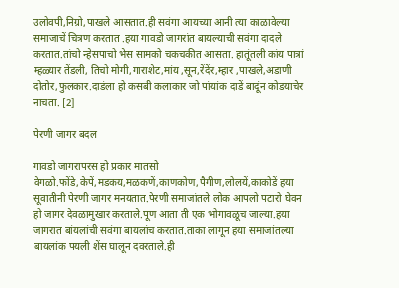उलोवपी,निग्रो,पाखले आसतात.ही सवंगा आयच्या आनी त्या काळावेल्या समाजाचें चित्रण करतात .हया गावडो जागरांत बायल्याची सवंगा दादले करतात.तांचो न्हेसपाचो भेस सामको चकचकीत आसता. हातूंतली कांय पात्रां म्हळ्यार तेंडली, तिचो मोगी,गाराशेट,मांय ,सून,रेंदेंर,म्हार ,पाखले,अडाणी दोतोर,फुलकार.दाडंला हो कसबी कलाकार जो पांयांक दाडें बादूंन कोडयाचेर नाचता. [2]

पेरणी जागर बदल

गावडो जागरापरस हो प्रकार मातसो वेगळो.फोंडे,केपें,मडकय,मळकणें,काणकोण,पैगीण,लोलयें,काकोडें हया सूवातीनी पेरणी जागर मनयतात.पेरणी समाजांतले लोक आपलो पटारो घेवन हो जागर देवळामुखार करताले.पूण आता ती एक भोगावळूच जाल्या.हया जागरात बांयलांची सवंगा बायलांच करतात.ताका लागून हया समाजांतल्या बायलांक पयली शेंस घालून दवरताले.ही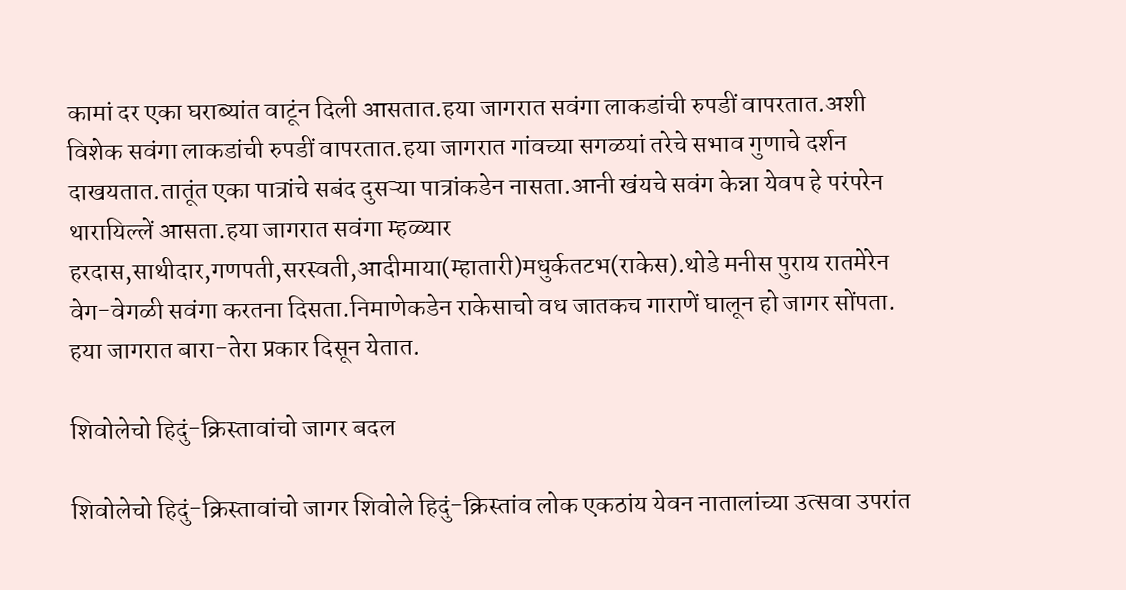कामां दर एका घराब्यांत वाटूंन दिली आसतात.हया जागरात सवंगा लाकडांची रुपडीं वापरतात.अशी विशेक सवंगा लाकडांची रुपडीं वापरतात.हया जागरात गांवच्या सगळयां तरेचे सभाव गुणाचे दर्शन दाखयतात.तातूंत एका पात्रांचे सबंद दुसऱ्या पात्रांकडेन नासता.आनी खंयचे सवंग केन्ना येवप हे परंपरेन थारायिल्लें आसता.हया जागरात सवंगा म्हळ्यार हरदास,साथीदार,गणपती,सरस्वती,आदीमाया(म्हातारी)मधुर्कतटभ(राकेस).थोडे मनीस पुराय रातमेरेन वेग-वेगळी सवंगा करतना दिसता.निमाणेकडेन राकेसाचो वध जातकच गाराणें घालून हो जागर सोंपता. हया जागरात बारा-तेरा प्रकार दिसून येतात.

शिवोलेचो हिदुं-क्रिस्तावांचो जागर बदल

शिवोलेचो हिदुं-क्रिस्तावांचो जागर शिवोले हिदुं-क्रिस्तांव लोक एकठांय येवन नातालांच्या उत्सवा उपरांत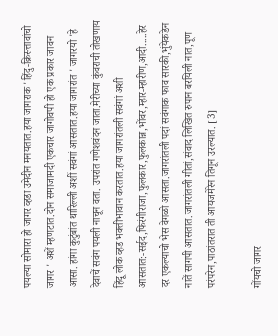पयल्या सोमारा हो जागर व्हडा उमेदीन मनयतात.हया जागराक 'हिंदु-क्रिस्त्तावांचो जागर ' अशें म्हणटात.दोन समाजामदी एकचार जागोवपी हो एक प्रकार जावन आसा. हांगा कुटुंबांत थारिल्ली अशीं सवंगां आसतात.हया जागरांत ' जागरयो 'हे देवाचें सवंग पयली नाचून वता. उपरांत गणेशवंदन जाता.मेरीच्या कुंवराची तोखणाय हिंदू लोक व्हड भक्तीभावान करतात.हया जागरांतली सवंगां अशी आसतात:-सईद,फिरंगीराजा,फुलकार,फुलकान्न,भोंवर,म्हार-म्हारीण,आदी.....हेर दर एकल्याचो भेस वेगळो आसता.जागरांतली पदां सवंगाक फाव सारकी,भुंयेकडेन नातें सागपी आसतात.जागरांतली गीतां,संवाद लिखित रुपान बरयिली नात,पूण परंपरेन,पाठांतरात ती आयजमेरेन तिगून उरल्यात. [3]

गोंयचो जागर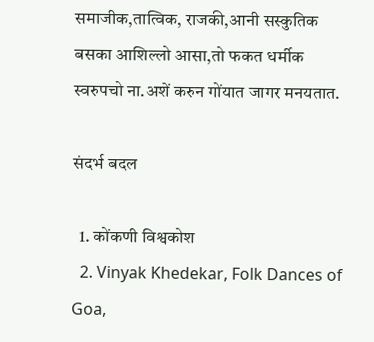समाजीक,तात्विक, राजकी,आनी सस्कुतिक बसका आशिल्लो आसा,तो फकत धर्मीक स्वरुपचो ना.अशें करुन गोंयात जागर मनयतात.

संदर्भ बदल

  1. कोंकणी विश्वकोश
  2. Vinyak Khedekar, Folk Dances of Goa,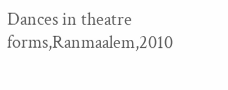Dances in theatre forms,Ranmaalem,2010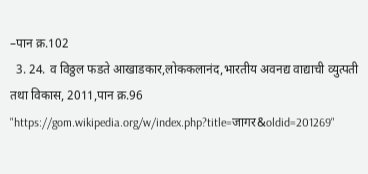–पान क्र.102
  3. 24. व विठ्ठल फडते आखाडकार,लोककलानंद,भारतीय अवनद्य वाद्याची व्युत्पती तथा विकास, 2011,पान क्र.96
"https://gom.wikipedia.org/w/index.php?title=जागर&oldid=201269"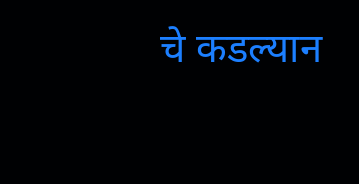चे कडल्यान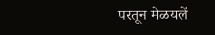परतून मेळयलें